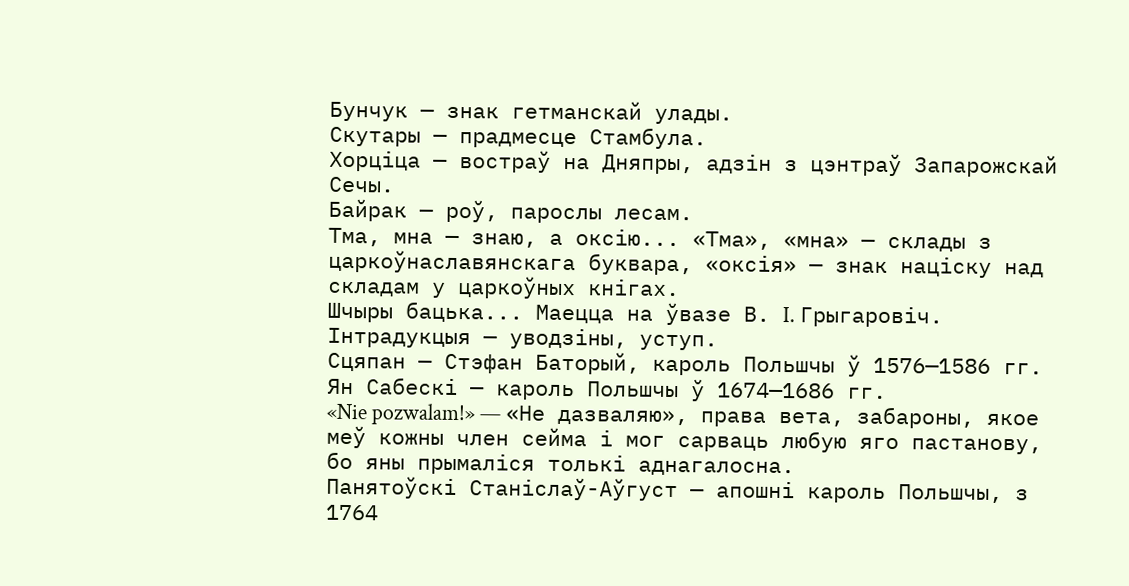Бунчук — знак гетманскай улады.
Скутары — прадмесце Стамбула.
Хорціца — востраў на Дняпры, адзін з цэнтраў Запарожскай Сечы.
Байрак — роў, парослы лесам.
Тма, мна — знаю, а оксію... «Тма», «мна» — склады з царкоўнаславянскага буквара, «оксія» — знак націску над складам у царкоўных кнігах.
Шчыры бацька... Маецца на ўвазе В. I. Грыгаровіч.
Інтрадукцыя — уводзіны, уступ.
Сцяпан — Стэфан Баторый, кароль Польшчы ў 1576—1586 гг.
Ян Сабескі — кароль Польшчы ў 1674—1686 гг.
«Nie pozwalam!» — «Не дазваляю», права вета, забароны, якое меў кожны член сейма і мог сарваць любую яго пастанову, бо яны прымаліся толькі аднагалосна.
Панятоўскі Станіслаў-Аўгуст — апошні кароль Польшчы, з 1764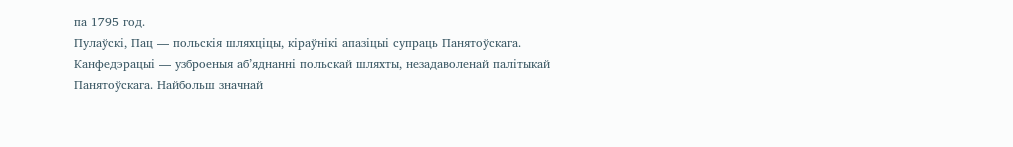па 1795 год.
Пулаўскі, Пац — польскія шляхціцы, кіраўнікі апазіцыі супраць Панятоўскага.
Канфедэрацыі — узброеныя аб’яднанні польскай шляхты, незадаволенай палітыкай Панятоўскага. Найбольш значнай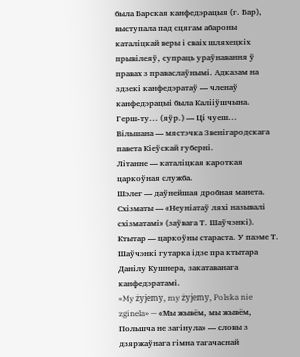была Барская канфедэрацыя (г. Бар), выступала пад сцягам абароны каталіцкай веры і сваіх шляхецкіх прывілеяў, супраць ураўнавання ў правах з праваслаўнымі. Адказам на здзекі канфедэратаў — членаў канфедэрацыі была Калііўшчына.
Герш-ту... (яўр.) — Ці чуеш...
Вільшана — мястэчка Звенігародскага павета Кіеўскай губерні.
Літанне — каталіцкая кароткая царкоўная служба.
Шэлег — даўнейшая дробная манета.
Схізматы — «Неуніатаў ляхі называлі схізматамі» (заўвага Т. Шаўчэнкі).
Ктытар — царкоўны стараста. У паэме Т. Шаўчэнкі гутарка ідзе пра ктытара Данілу Кушнера, закатаванага канфедэратамі.
«My żyjemy, my żyjemy, Polska nie zginela» — «Мы жывём, мы жывём, Польшча не загінула» — словы з дзяржаўнага гімна тагачаснай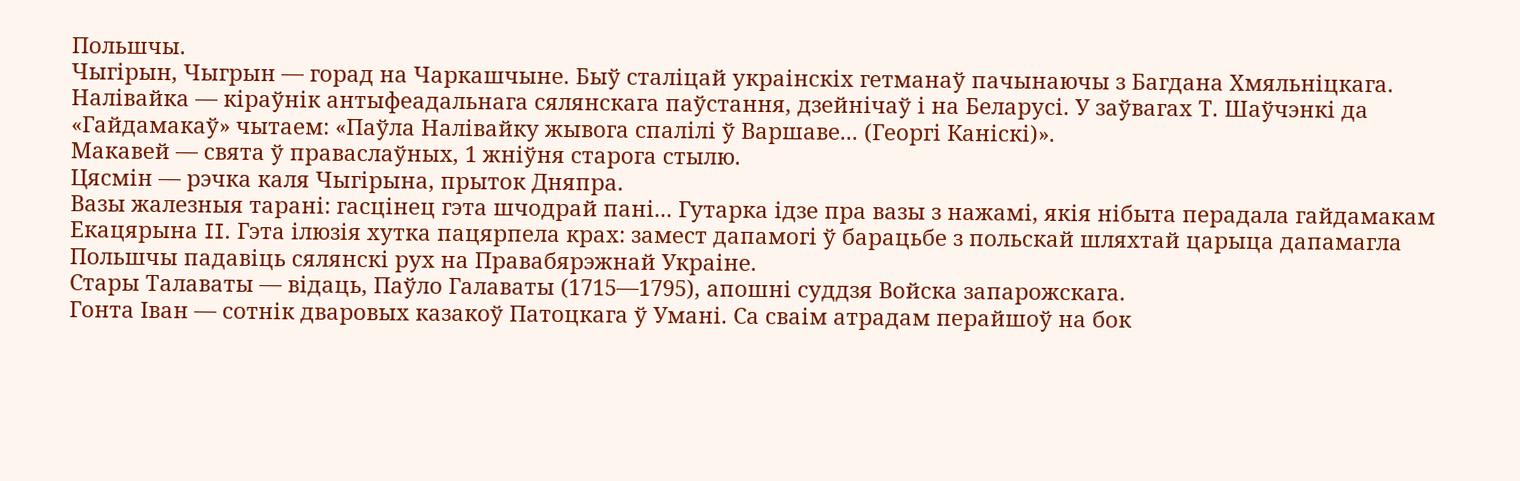Польшчы.
Чыгірын, Чыгрын — горад на Чаркашчыне. Быў сталіцай украінскіх гетманаў пачынаючы з Багдана Хмяльніцкага.
Налівайка — кіраўнік антыфеадальнага сялянскага паўстання, дзейнічаў і на Беларусі. У заўвагах Т. Шаўчэнкі да «Гайдамакаў» чытаем: «Паўла Налівайку жывога спалілі ў Варшаве... (Георгі Каніскі)».
Макавей — свята ў праваслаўных, 1 жніўня старога стылю.
Цясмін — рэчка каля Чыгірына, прыток Дняпра.
Вазы жалезныя тарані: гасцінец гэта шчодрай пані... Гутарка ідзе пра вазы з нажамі, якія нібыта перадала гайдамакам Екацярына II. Гэта ілюзія хутка пацярпела крах: замест дапамогі ў барацьбе з польскай шляхтай царыца дапамагла Польшчы падавіць сялянскі рух на Правабярэжнай Украіне.
Стары Талаваты — відаць, Паўло Галаваты (1715—1795), апошні суддзя Войска запарожскага.
Гонта Іван — сотнік дваровых казакоў Патоцкага ў Умані. Са сваім атрадам перайшоў на бок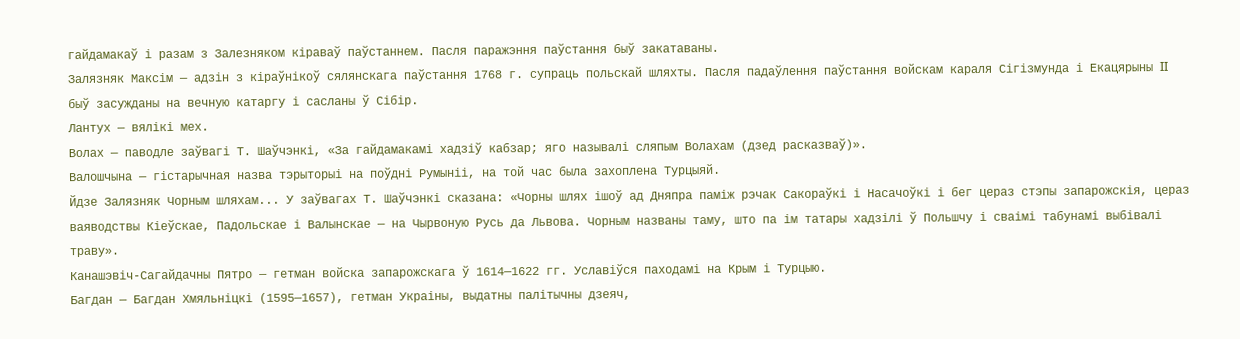гайдамакаў і разам з Залезняком кіраваў паўстаннем. Пасля паражэння паўстання быў закатаваны.
Залязняк Максім — адзін з кіраўнікоў сялянскага паўстання 1768 г. супраць польскай шляхты. Пасля падаўлення паўстання войскам караля Сігізмунда і Екацярыны II быў засужданы на вечную катаргу і сасланы ў Сібір.
Лантух — вялікі мех.
Волах — паводле заўвагі Т. Шаўчэнкі, «За гайдамакамі хадзіў кабзар; яго называлі сляпым Волахам (дзед расказваў)».
Валошчына — гістарычная назва тэрыторыі на поўдні Румыніі, на той час была захоплена Турцыяй.
Йдзе Залязняк Чорным шляхам... У заўвагах Т. Шаўчэнкі сказана: «Чорны шлях ішоў ад Дняпра паміж рэчак Сакораўкі і Насачоўкі і бег цераз стэпы запарожскія, цераз ваяводствы Кіеўскае, Падольскае і Валынскае — на Чырвоную Русь да Львова. Чорным названы таму, што па ім татары хадзілі ў Польшчу і сваімі табунамі выбівалі траву».
Канашэвіч-Сагайдачны Пятро — гетман войска запарожскага ў 1614—1622 гг. Уславіўся паходамі на Крым і Турцыю.
Багдан — Багдан Хмяльніцкі (1595—1657), гетман Украіны, выдатны палітычны дзеяч,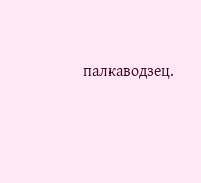палкаводзец.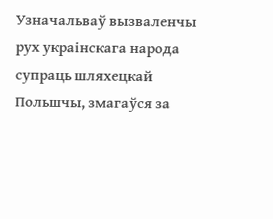Узначальваў вызваленчы рух украінскага народа супраць шляхецкай Польшчы, змагаўся за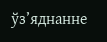ўз’яднанне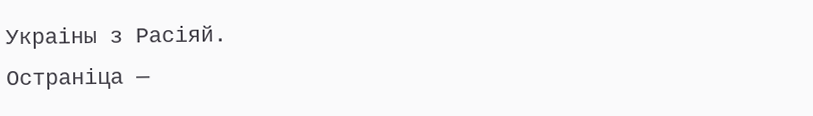Украіны з Расіяй.
Остраніца —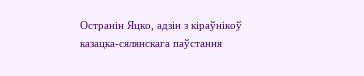Остранін Яцко, адзін з кіраўнікоў казацка-сялянскага паўстання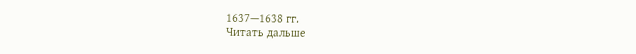1637—1638 гг.
Читать дальше